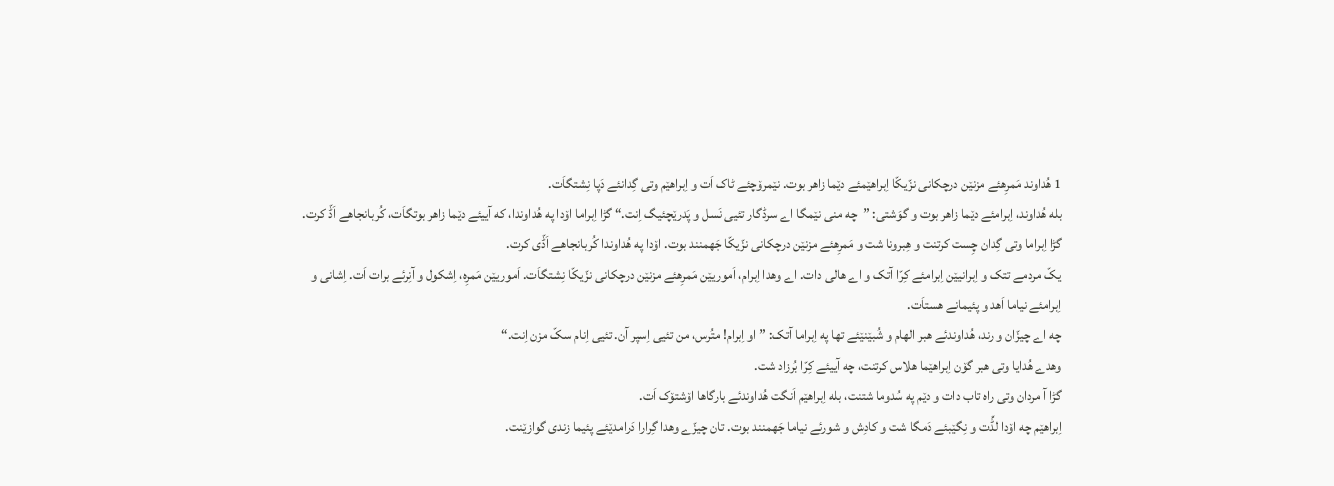1 هُداوند مَمرِهئے مزنێن درچکانی نزّیکّا اِبراهێمئے دێما زاهر بوت. نێمرۆچئے ٹاک اَت و اِبراهێم وتی گِدانئے دَپا نِشتگاَت.
بله هُداوند، اِبرامئے دێما زاهر بوت و گوَشتی: ”چه منی نێمگا اے سرڈگار تئیی نَسل و پَدرێچئیگ اِنت.“ گڑا اِبراما اۆدا په هُداوندا، که آییئے دێما زاهر بوتگاَت، کُربانجاهے اَڈّ کرت.
گڑا اِبراما وتی گِدان چِست کرتنت و هِبرونا شت و مَمرِهئے مزنێن درچکانی نزّیکّا جَهمنند بوت. اۆدا په هُداوندا کُربانجاهے اَڈّی کرت.
یکّ مردمے تتک و اِبرانیێن اِبرامئے کِرّا آتک و اے هالی دات. اے وهدا اِبرام، اَموریێن مَمرِهئے مزنێن درچکانی نزّیکّا نِشتگاَت. اَموریێن مَمرِه، اِشکول و آنِرئے برات اَت. اِشانی و اِبرامئے نیاما اَهد و پئیمانے هستاَت.
چه اے چیزّان و رند، هُداوندئے هبر الهام و شُبێنێئے تها په اِبراما آتک: ”او اِبرام! متُرس، من تئیی اِسپر آن. تئیی اِنام سکّ مزن اِنت.“
وهدے هُدایا وتی هبر گۆن اِبراهێما هلاس کرتنت، چه آییئے کِرّا بُرزاد شت.
گڑا آ مردان وتی راه تاب دات و دێم په سُدوما شتنت، بله اِبراهێم اَنگت هُداوندئے بارگاها اۆشتۆک اَت.
اِبراهێم چه اۆدا لڈِّت و نِگێبئے دَمگا شت و کادِش و شورئے نیاما جَهمنند بوت. تان چیزّے وهدا گِرارا دَرامدێئے پئیما زندی گوازێنت.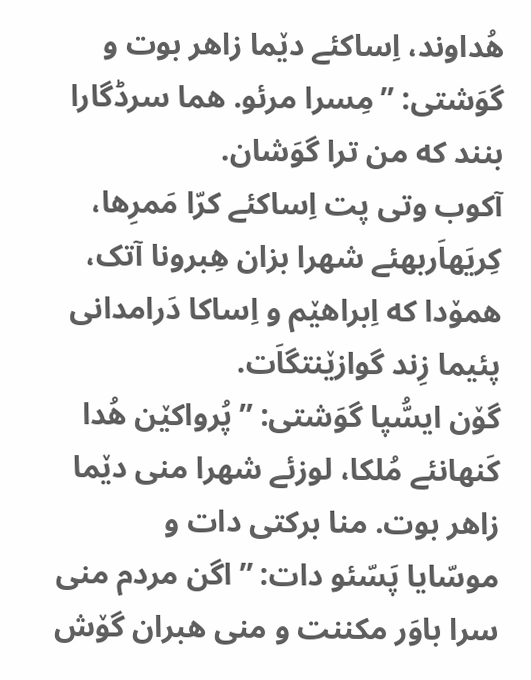هُداوند، اِساکئے دێما زاهر بوت و گوَشتی: ”مِسرا مرئو. هما سرڈگارا بنند که من ترا گوَشان.
آکوب وتی پت اِساکئے کرّا مَمرِها، کِریَهاَربهئے شهرا بزان هِبرونا آتک، همۆدا که اِبراهێم و اِساکا دَرامدانی پئیما زِند گوازێنتگاَت.
گۆن ایسُّپا گوَشتی: ”پُرواکێن هُدا کَنهانئے مُلکا، لوزئے شهرا منی دێما زاهر بوت. منا برکتی دات و
موسّایا پَسّئو دات: ”اگن مردم منی سرا باوَر مکننت و منی هبران گۆش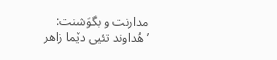مدارنت و بگوَشنت: ’هُداوند تئیی دێما زاهر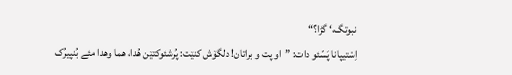نبوتگ،‘ گڑا؟“
اِسْتیپانا پَسّئو دات: ”او پت و براتان! دلگۆش کنێت: پُرشئوکتێن هُدا، هما وهدا مئے بُنپیرُک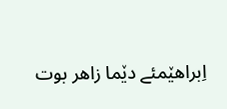اِبراهێمئے دێما زاهر بوت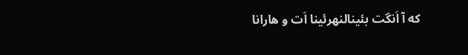که آ اَنگت بئینالنهرئینا اَت و هارانا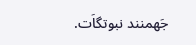جَهمنند نبوتگاَت.